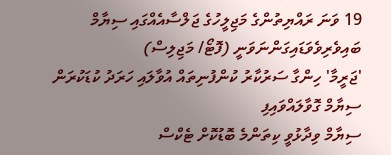19 ވަނަ ރައްޔިތުންގެ މަޖިލީހުގެ ޖަލްސާއެއްގައި ސިޔާމް ބައިވެރިވެވަޑައިގަންނަވަނީ (ފޮޓޯ/ މަޖިލިސް)
'ޖަރީމާ' ހިންގާ ސަރުކާރު ކުންފުނިތައް އުވާލައި ހަރަދު ކުޑަކުރަން ސިޔާމް ގޮވާލައްވައިފި
ސިޔާމް ވިދާޅުވީ ކިތަންމެ ބޮޑުކޮށް ޓެކްސް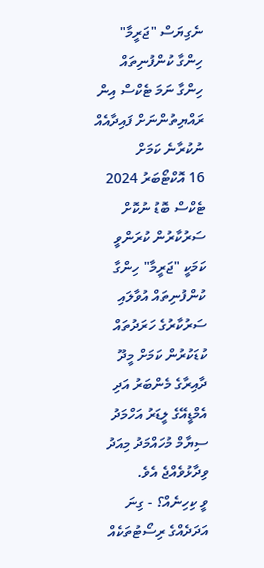ނެގިޔަސް "ޖަރީމާ" ހިންގާ ކުންފުނިތައް ހިންގާ ނަމަ ޓެކްސް އިން ރައްޔިތުންނަށް ފައިދާއެއް ނުކުރާނެ ކަމަށް
16 އޮކްޓޯބަރު 2024
ޓެކްސް ބޮޑު ނުކޮށް ސަރުކާރުން ކުރަންވީ ކަމަކީ "ޖަރީމާ" ހިންގާ ކުންފުނިތައް އުވާލައި ސަރުކާރުގެ ހަރަދުތައް ކުޑަކުރުން ކަމަށް މީދޫ ދާއިރާގެ މެންބަރު އަދި އެމްޑީއޭގެ ލީޑަރު އަހްމަދު ސިޔާމް މުހައްމަދު މިއަދު ވިދާޅުވެއްޖެ އެވެ.
ވީ ކިހިނެއް؟ - ގިނަ އަދަދެއްގެ ރިސޯޓުތަކެއް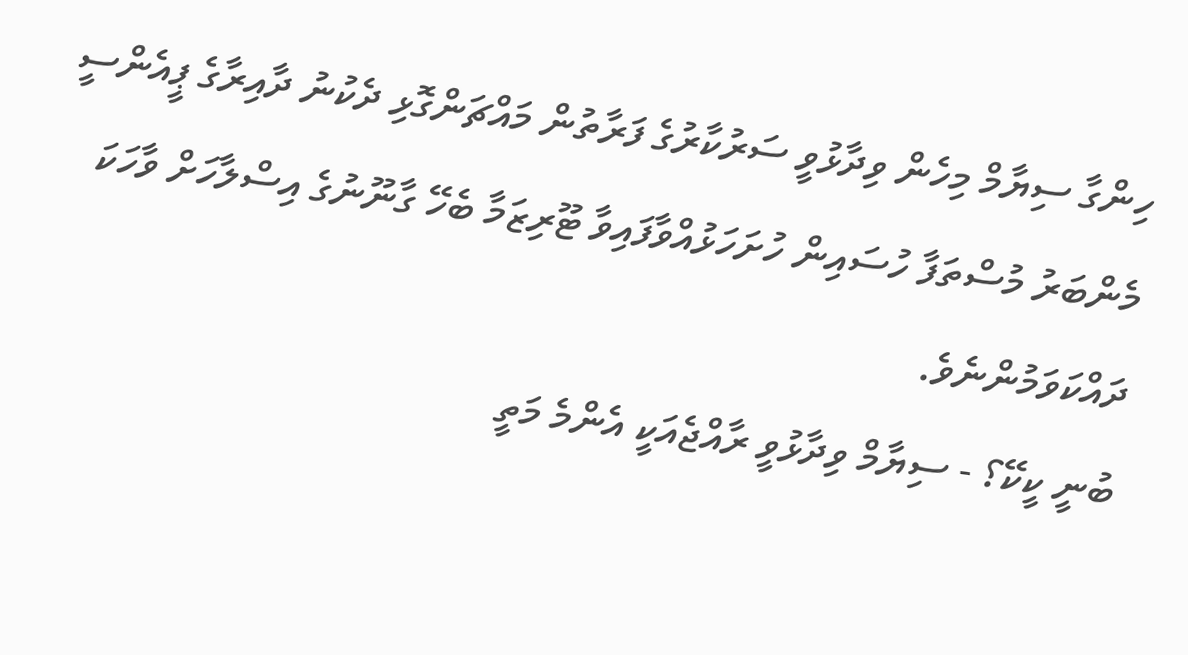ހިންގާ ސިޔާމް މިހެން ވިދާޅުވީ ސަރުކާރުގެ ފަރާތުން މައްޗަންގޮޅި ދެކުނު ދާއިރާގެ ޕީއެންސީ މެންބަރު މުސްތަފާ ހުސައިން ހުށަހަޅުއްވާފައިވާ ޓޫރިޒަމާ ބެހޭ ގާނޫނުގެ އިސްލާހަށް ވާހަކަ ދައްކަވަމުންނެވެ.
ބުނީ ކީކޭ؟ - ސިޔާމް ވިދާޅުވީ ރާއްޖެއަކީ އެންމެ މަތީ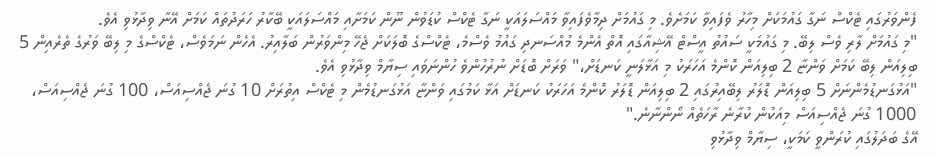ފެންވަރުގައި ޓެކްސް ނަގާ ގައުމަކަށް މިހާރު ވެފައިވާ ކަމަށެވެ. މި ގައުމަށް ދިމާވެފައިވާ މައްސަލައަކީ ނަގާ ޓެކްސް ކުޑަވުން ނޫން ކަމަށާއި މައްސަލައަކީ ބޭކާރު ހަރަދުތައް ކަމަށް އޭނާ ވިދާޅުވި އެވެ.
"މި ގައުމަށް ލާރި ވެސް ލިބޭ. މި ގައުމަކީ ސައުތު އީސްޓް އޭޝިއާގައި އޮތް އެންމެ މުއްސަނދި ގައުމު ވެސްމެ، ޓެކްސްގެ ބޮލަކަށް ޖެހޭ މިންވަރުން ބަލާއިރު. އެހެން ނަމަވެސް، ޓެކްސްގެ މި ލިބޭ ވަރުގެ ތެރެއިން 5 ބިލިއަން ލިބޭ ކަމަށް ވަންޏާ 2 ބިލިއަން ކޮންމެ އަހަރަކު މި އަޅާލަނީ ކަނޑަށް،" ވަރަށް ބޮޑަށް ނުރުހުންވެ ހުންނަވައި ސިޔާމް ވިދާޅުވި އެވެ.
"އަޅުގަނޑުމެންނަށް 5 ބިލިއަން ޑޮލަރު ލިބޭއިރުގައި 2 ބިލިއަން ޑޮލަރު ކޮންމެ އަހަރަކު ކަނޑަށް އަޅާ ކަމުގައި ވަންޏާ އަޅުގަނޑުމެން މި ޓެކްސް އިތުރަށް 10 ގުނަ ޖެއްސިއަސް، 100 ގުނަ ޖެއްސިއަސް، 1000 ގުނަ ޖެއްސިއަސް މިއަކުން ކުރާނެ ރާހަތެއް ނޯންނާނެ."
އޭގެ ބަދަލުގައި ކުރަންވީ ކަމަކީ، ސިޔާމް ވިދާޅުވި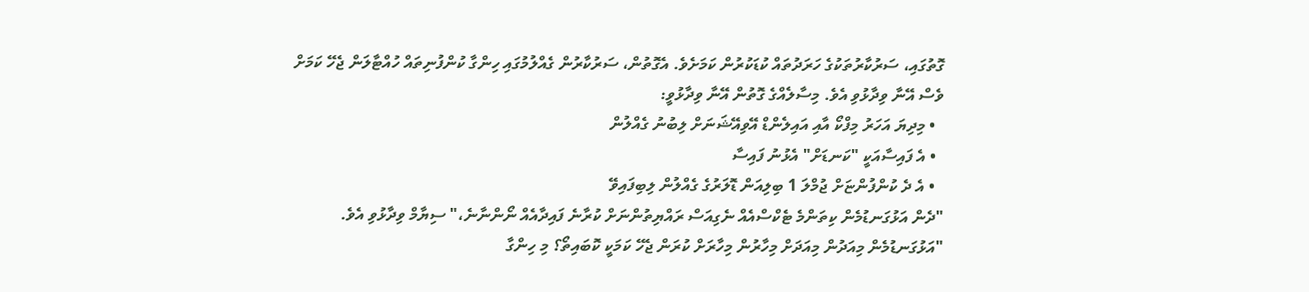ގޮތުގައި، ސަރުކާރުތަކުގެ ހަރަދުތައް ކުޑަކުރުން ކަމަށެވެ. އެގޮތުން، ސަރުކާރުން ގެއްލުމުގައި ހިންގާ ކުންފުނިތައް ހުއްޓާލަން ޖެހޭ ކަމަށް ވެސް އޭނާ ވިދާޅުވި އެވެ. މިސާލެއްގެ ގޮތުން އޭނާ ވިދާޅުވީ:
  • މިދިޔަ އަހަރު މިފްކޯ އާއި އައިލެންޑް އޭވިއޭޝަނަށް ލިބުނު ގެއްލުން
  • އެ ފައިސާއަކީ "ކަނޑަށް" އެޅުނު ފައިސާ
  • އެ ދެ ކުންފުންޏަށް ޖުމްލަ 1 ބިލިއަން ޑޮލަރުގެ ގެއްލުން ލިބިފައިވޭ
"ދެން އަޅުގަނޑުމެން ކިތަންމެ ޓެކްސްއެއް ނެގިއަސް ރައްޔިތުންނަށް ކުރާނެ ފައިދާއެއް ނޯންނާނެ،" ސިޔާމް ވިދާޅުވި އެވެ.
"އަޅުގަނޑުމެން މިއަދުން މިއަދަށް މިހާރުން މިހާރަށް ކުރަން ޖެހޭ ކަމަކީ ކޮބައިތޯ؟ މި ހިންގާ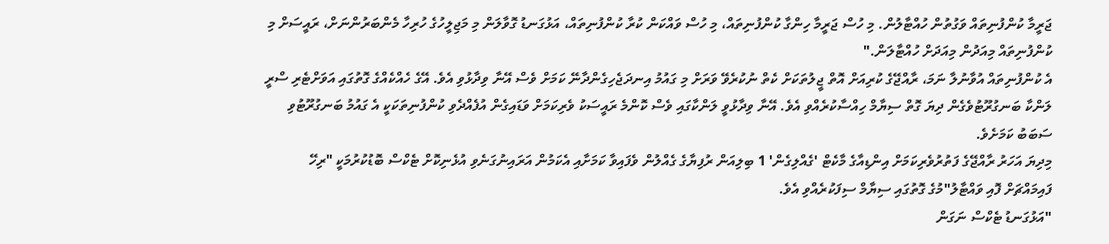ޖަރީމާ ކުންފުނިތައް ވަގުތުން ހުއްޓާލުން. މި ހުސް ޖަރީމާ ހިންގާ ކުންފުނިތައް، މި ހުސް ވައްކަން ކުރާ ކުންފުނިތައް، އަޅުގަނޑު ގޮވާލަން މި މަޖިލީހުގެ ހުރިހާ މެންބަރުންނަށް، ރައީސަށް މި ކުންފުނިތައް މިއަދުން މިއަދަށް ހުއްޓާލަން."
އެ ކުންފުނިތައް އުވާނުލާ ނަމަ، ރާއްޖޭގެ ކުރިއަށް އޮތް ޖީލުތަކަށް ކެތް ނުކުރެވޭ ވަރަށް މި ގައުމު އިނދަޖެހިގެންދާނޭ ކަމަށް ވެސް އޭނާ ވިދާޅުވި އެވެ. އޭގެ ހެއްކެއްގެ ގޮތުގައި އަވަށްޓެރި ސްރީ ލަންކާ ބަނގުރޫޓުވެގެން ދިޔަ ގޮތް ސިޔާމް ހިއްސާކުރެއްވި އެވެ. އޭނާ ވިދާޅުވީ ލަންކާގައި ވެސް ކޮންމެ ރައީސަކު ވެރިކަމަށް ވަޑައިގެން އުފެއްދެވި ކުންފުނިތަކަކީ އެ ގައުމު ބަނގުރޫޓުވި ސަބަބު ކަމަށެވެ.
މިދިޔަ އަހަރު ރާއްޖޭގެ ފަތުރުވެރިކަމަށް އިންޑިއާގެ މާކެޓް 'ގެއްލިގެން' 1 ބިލިއަން ރުފިޔާގެ ގެއްލުން ވެފައިވާ ކަމަށާއި އެކަމުން އަރައިނުގަނެވި އުޅެނިކޮށް ޓެކްސް ބޮޑުކުރުމަކީ "ރިހޭ ފައިމައްޗަށް ފޮއި ވައްޓާލު"މުގެ ގޮތުގައި ސިޔާމް ސިފަކުރެއްވި އެވެ.
"އަޅުގަނޑު ޓެކްސް ނަގަން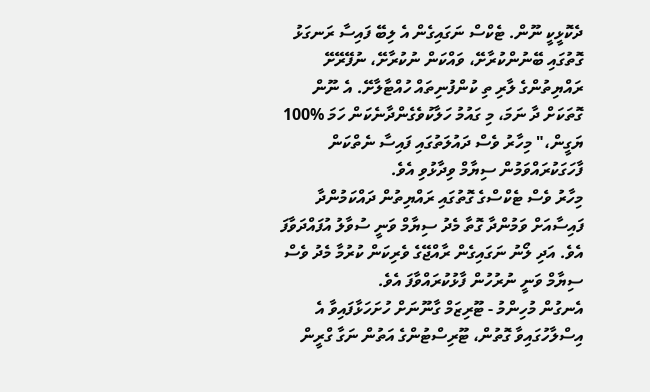ދެކޮޅީކީ ނޫން. ޓެކްސް ނަގައިގެން އެ ލިބޭ ފައިސާ ރަނގަޅު ގޮތުގައި ބޭނުންކުރާށޭ، ވައްކަން ނުކުރާށޭ، ނުފޭރޭށޭ ރައްޔިތުންގެ ލާރި ތި ކުންފުނިތައް ހުއްޓާލާށޭ. އެ ނޫން ގޮތަކަށް ދާ ނަމަ، މި ގައުމު ހަލާކުވެގެންދާނެކަން ހަމަ %100 ޔަގީން،" މިހާރު ވެސް ދައުލަތުގައި ފައިސާ ނެތްކަން ފާހަގަކުރައްވަމުން ސިޔާމް ވިދާޅުވި އެވެ.
މިހާރު ވެސް ޓެކްސްގެ ގޮތުގައި ރައްޔިތުން ދައްކަމުންދާ ފައިސާއަށް ވަމުންދާ ގޮތާ މެދު ސިޔާމް ވަނީ ސުވާލު އުފައްދަވާފަ އެވެ. އަދި ލޯނު ނަގައިގެން ރާއްޖޭގެ ވެރިކަން ކުރުމާ މެދު ވެސް ސިޔާމް ވަނީ ނުރުހުން ފާޅުކުރައްވާފަ އެވެ.
އެނގުން މުހިންމު - ޓޫރިޒަމް ގާނޫނަށް ހުށަހަޅާފައިވާ އެ އިސްލާހުގައިވާ ގޮތުން، ޓޫރިސްޓުންގެ އަތުން ނަގާ ގްރީން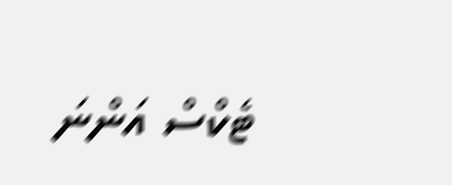ޓެކްސް އަންނަ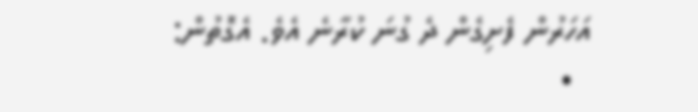އަހަރުން ފެށިގެން ދެ ގުނަ ކުރާނެ އެވެ. އެގޮތުން:
  •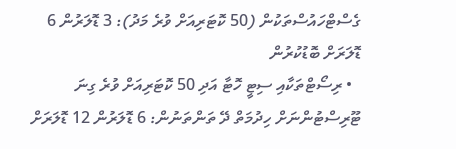ގެސްޓްހައުސްތަކުން (50 ކޮޓަރިއަށް ވުރެ މަދު): 3 ޑޮލަރުން 6 ޑޮލަރަށް ބޮޑުކުރުން
  • ރިސޯޓްތަކާއި ސިޓީ ހޮޓާ އަދި 50 ކޮޓަރިއަށް ވުރެ ގިނަ ޓޫރިސްޓުންނަށް ހިދުމަތް ދޭ ތަންތަނުން: 6 ޑޮލަރުން 12 ޑޮލަރަށް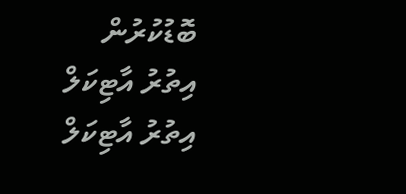ބޮޑުކުރުން
އިތުރު އާޓިކަލް
އިތުރު އާޓިކަލް